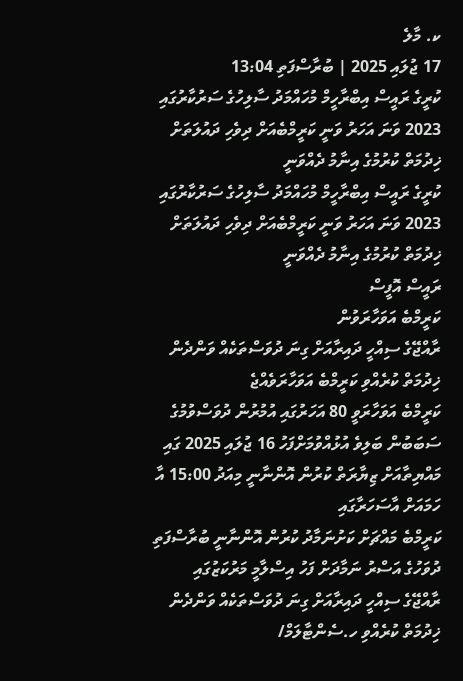ކ. މާލެ
17 ޖުލައި 2025 | ބުރާސްފަތި 13:04
ކުރީގެ ރައީސް އިބްރާހީމް މުހައްމަދު ސާލިހުގެ ސަރުކާރުގައި 2023 ވަނަ އަހަރު ވަނީ ކަރީމްބެއަށް ދިވެހި ދައުލަތަށް ޚިދުމަތް ކުރުމުގެ އިނާމު ދެއްވަނީ
ކުރީގެ ރައީސް އިބްރާހީމް މުހައްމަދު ސާލިހުގެ ސަރުކާރުގައި 2023 ވަނަ އަހަރު ވަނީ ކަރީމްބެއަށް ދިވެހި ދައުލަތަށް ޚިދުމަތް ކުރުމުގެ އިނާމު ދެއްވަނީ
ރައީސް އޮފީސް
ކަރީމްބެ އަވަހާރަވުން
ރާއްޖޭގެ ސިއްހީ ދައިރާއަށް ގިނަ ދުވަސްތަކެއް ވަންދެން ޚިދުމަތް ކުރެއްވި ކަރީމްބެ އަވަހާރަވެއްޖެ
ކަރީމްބެ އަވަހާރަވީ 80 އަހަރުގައި އުމުރުން ދުވަސްވުމުގެ ސަބަބުން ބަލިވެ އުޅުއްވުމަށްފަހު 16 ޖުލައި 2025 ގައި
މައްޔިތާއަށް ޒިޔާރަތް ކުރުން އޮންނާނީ މިއަދު 15:00 އާ ހަމައަށް އާސަހަރާގައި
ކަރީމްބެ މައްޗަށް ކަށުނަމާދު ކުރުން އޮންނާނީ ބުރާސްފަތި ދުވަހުގެ އަސްރު ނަމާދަށް ފަހު އިސްލާމީ މަރުކަޒުގައި
ރާއްޖޭގެ ސިއްހީ ދައިރާއަށް ގިނަ ދުވަސްތަކެއް ވަންދެން ޚިދުމަތް ކުރެއްވި ހ.ސެންޓާލަމް/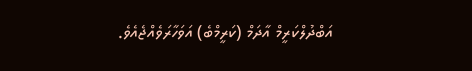އަބްދުލްކަރީމް އާދަމް (ކަރީމްބެ) އަވަހާރަވެއްޖެއެވެ.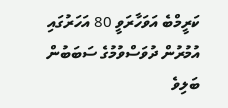ކަރީމްބެ އަވަހާރަވީ 80 އަހަރުގައި އުމުރުން ދުވަސްވުމުގެ ސަބަބުން ބަލިވެ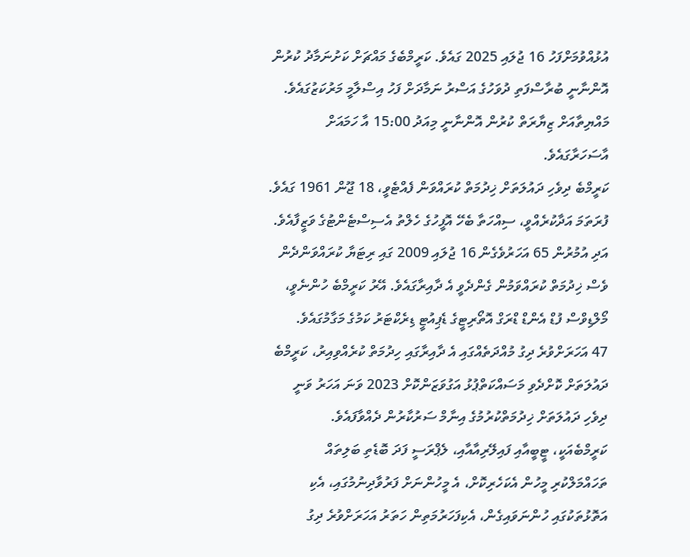އުޅުއްވުމަށްފަހު 16 ޖުލައި 2025 ގައެވެ. ކަރީމްބެގެ މައްޗަށް ކަށުނަމާދު ކުރުން އޮންނާނީ ބުރާސްފަތި ދުވަހުގެ އަސްރު ނަމާދަށް ފަހު އިސްލާމީ މަރުކަޒުގައެވެ.
މައްޔިތާއަށް ޒިޔާރަތް ކުރުން އޮންނާނީ މިއަދު 15:00 އާ ހަމައަށް އާސަހަރާގައެވެ.
ކަރީމްބެ ދިވެހި ދައުލަތަށް ޚިދުމަތް ކުރައްވަން ފެއްޓެވީ، 18 ޖޫން 1961 ގައެވެ. ފުރަތަމަ އަދާކުރެއްވީ، ސިއްހަތާ ބެހޭ އޮފީހުގެ ހެލްތު އެސިސްޓެންޓުގެ ވަޒީފާއެވެ. އަދި އުމުރުން 65 އަހަރުވެގެން 16 ޖުލައި 2009 ގައި ރިޓަޔާ ކުރައްވަންދެން ވެސް ޚިދުމަތް ކުރައްވަމުން ގެންދެވީ އެ ދާއިރާގައެވެ. އޭރު ކަރީމްބެ ހުންނެވީ، މޯލްޑިވްސް ފުޑް އެންޑް ޑްރަގް އޮތޯރިޓީގެ ޑެޕިއުޓީ ޑިރެކްޓަރު ކަމުގެ މަގާމުގައެވެ.
47 އަހަރަށްވުރެ ދިގު މުއްދަތެއްގައި އެ ދާއިރާގައި ހިދުމަތް ކުރެއްވިއިރު، ކަރީމްބެ ދައުލަތަށް ކޮށްދެވި މަސައްކަތްޕުޅު އަގުވަޒަންކޮށް 2023 ވަނަ އަހަރު ވަނީ ދިވެހި ދައުލަތަށް ޚިދުމަތްކުރުމުގެ އިނާމް ސަރުކާރުން ދެއްވާފައެވެ.
ކަރީމްބެއަކީ، ޓީބީއާއި ފައިލޭރިއާއާއި، ލެޕްރަސީ ފަދަ ބޮޑެތި ބަލިތައް ތަހައްމަލްކުރި މީހުން އެކަހެރިކޮށް، އެ މީހުންނަށް ފަރުވާދިނުމުގައި، އެކި އަތޮޅުތަކުގައި ހުންނަވައިގެން، އެކިފަހަރުމަތިން ހަތަރު އަހަރަށްވުރެ ދިގު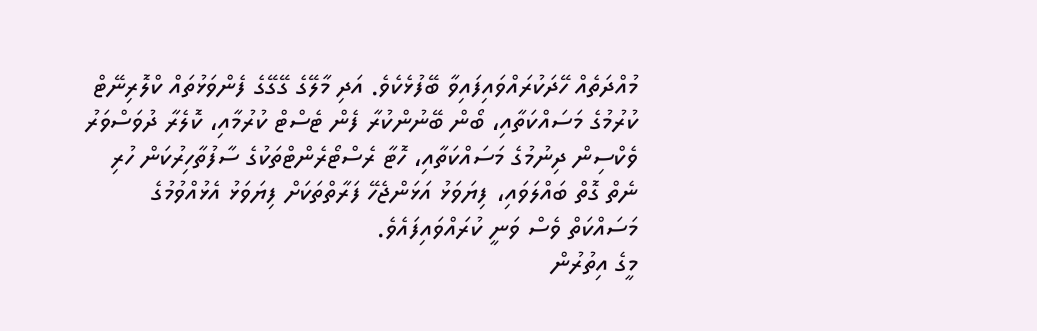މުއްދަތެއް ހޭދަކުރައްވައިފައިވާ ބޭފުޅެކެވެ. އަދި މާލޭގެ ގޭގޭގެ ފެންވަޅުތައް ކްލޮރިނޭޓް ކުރުމުގެ މަސައްކަތާއި، ބޯން ބޭނުންކުރާ ފެން ޓެސްޓް ކުރުމާއި، ކޮލެރާ ދުވަސްވަރު ވެކްސިން ދިނުމުގެ މަސައްކަތާއި، ހޮޓާ ރެސްޓޯރެންޓްތަކުގެ ސާފުތާހިރުކަން ހުރި ނެތް ގޮތް ބައްލަވައި، ފިޔަވަޅު އަޅަންޖެހޭ ފަރާތްތަކަށް ފިޔަވަޅު އެޅުއްވުމުގެ މަސައްކަތް ވެސް ވަނީ ކުރައްވައިފައެވެ.
މީގެ އިތުރުން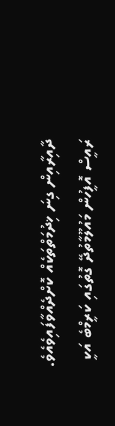ދާއިރާއިން ގިނަ ޚިދުމަތްތަކެއް ކޮށްދެއްވާފައިވެއެވެ.
ރައީސް އޮފީހުން މައުލޫމާތުދޭ ގޮތުގައި ކަރީމްބެ އަކީ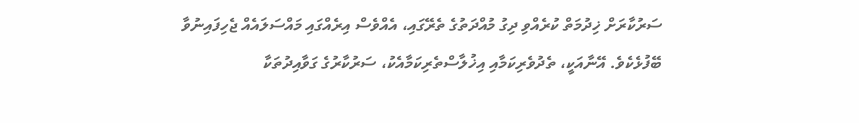ސަރުކާރަށް ޚިދުމަތް ކުރެއްވި ދިގު މުއްދަތުގެ ތެރޭގައި، އެއްވެސް އިރެއްގައި މައްސަލައެއް ޖެހިފައިނުވާ ބޭފުޅެކެވެ. އޭނާއަކީ، ތެދުވެރިކަމާއި އިޚުލާސްތެރިކަމާއެކު، ސަރުކާރުގެ ގަވާއިދުތަކާ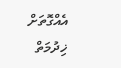އެއްގޮތަށް ޚިދުމަތް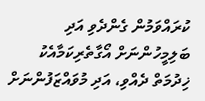ކުރައްވަމުން ގެންދެވި އަދި ބަލިމީހުންނަށް އޯގާތެރިކަމާއެކު ޚިދުމަތް ދެއްވި، އަދި މުވައްޒަފުންނަށް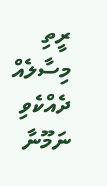ރީތި މިސާލެއް ދެއްކެވި ނަމޫނާ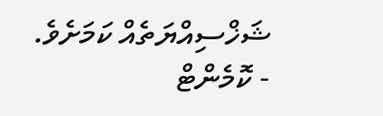ޝަޚްސިއްޔަތެއް ކަމަށެވެ.
- ކޮމެންޓް